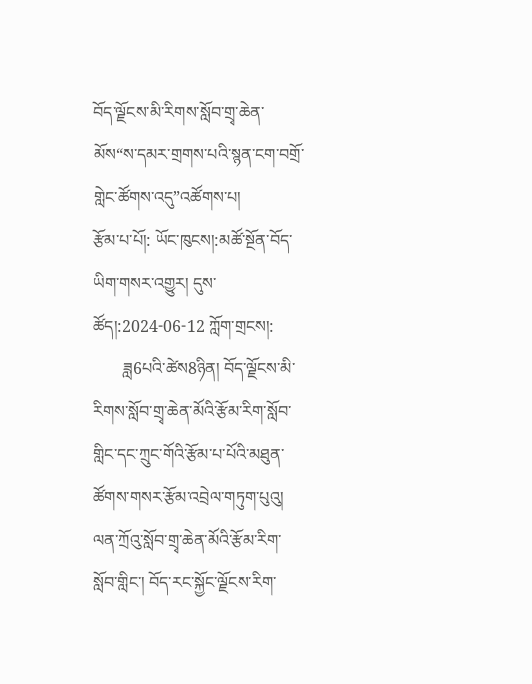བོད་ལྗོངས་མི་རིགས་སློབ་གྲྭ་ཆེན་མོས“ས་དམར་གྲགས་པའི་སྙན་ངག་བགྲོ་གླེང་ཚོགས་འདུ”འཚོགས་པ།
རྩོམ་པ་པོ།: ཡོང་ཁུངས།:མཚོ་སྔོན་བོད་ཡིག་གསར་འགྱུར། དུས་ཚོད།:2024-06-12 ཀློག་གྲངས།:
       ཟླ6པའི་ཚེས8ཉིན། བོད་ལྗོངས་མི་རིགས་སློབ་གྲྭ་ཆེན་མོའི་རྩོམ་རིག་སློབ་གླིང་དང་ཀྲུང་གོའི་རྩོམ་པ་པོའི་མཐུན་ཚོགས་གསར་རྩོམ་འབྲེལ་གཏུག་པུའུ། ལན་ཀྲོའུ་སློབ་གྲྭ་ཆེན་མོའི་རྩོམ་རིག་སློབ་གླིང་། བོད་རང་སྐྱོང་ལྗོངས་རིག་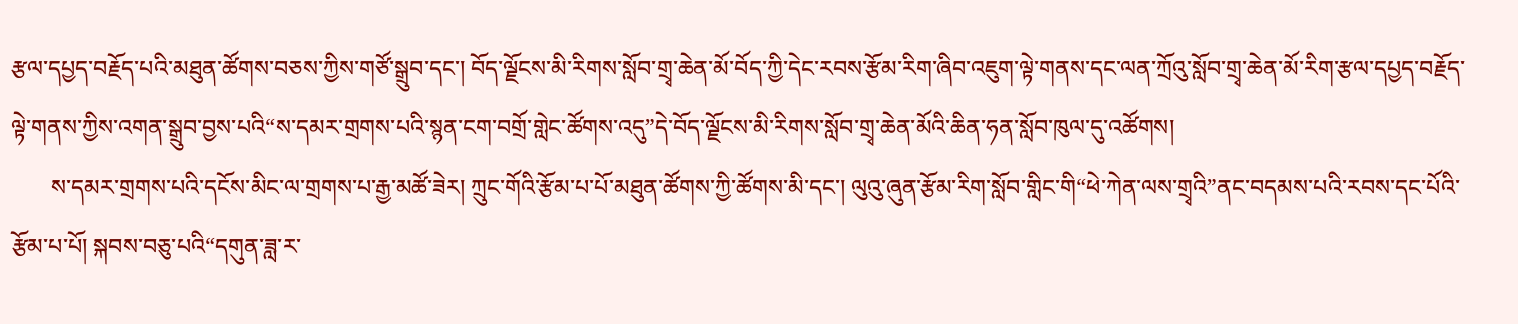རྩལ་དཔྱད་བརྗོད་པའི་མཐུན་ཚོགས་བཅས་ཀྱིས་གཙོ་སྒྲུབ་དང་། བོད་ལྗོངས་མི་རིགས་སློབ་གྲྭ་ཆེན་མོ་བོད་ཀྱི་དེང་རབས་རྩོམ་རིག་ཞིབ་འཇུག་ལྟེ་གནས་དང་ལན་ཀྲོའུ་སློབ་གྲྭ་ཆེན་མོ་རིག་རྩལ་དཔྱད་བརྗོད་ལྟེ་གནས་ཀྱིས་འགན་སྒྲུབ་བྱས་པའི“ས་དམར་གྲགས་པའི་སྙན་ངག་བགྲོ་གླེང་ཚོགས་འདུ”དེ་བོད་ལྗོངས་མི་རིགས་སློབ་གྲྭ་ཆེན་མོའི་ཆིན་ཧན་སློབ་ཁུལ་དུ་འཚོགས།
       ས་དམར་གྲགས་པའི་དངོས་མིང་ལ་གྲགས་པ་རྒྱ་མཚོ་ཟེར། ཀྲུང་གོའི་རྩོམ་པ་པོ་མཐུན་ཚོགས་ཀྱི་ཚོགས་མི་དང་། ལུའུ་ཞུན་རྩོམ་རིག་སློབ་གླིང་གི“ཕེ་ཀེན་ལས་གྲྭའི”ནང་བདམས་པའི་རབས་དང་པོའི་རྩོམ་པ་པོ། སྐབས་བཅུ་པའི“དགུན་ཟླ་ར་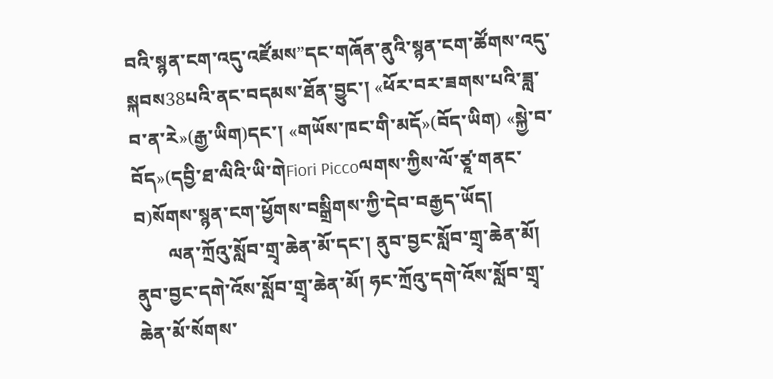བའི་སྙན་ངག་འདུ་འཛོམས”དང་གཞོན་ནུའི་སྙན་ངག་ཚོགས་འདུ་སྐབས38པའི་ནང་བདམས་ཐོན་བྱུང་། «ཕོར་བར་ཟགས་པའི་ཟླ་བ་ན་རེ»(རྒྱ་ཡིག)དང་། «གཡོས་ཁང་གི་མདོ»(བོད་ཡིག) «སྐྱེ་བ་བོད»(དབྱི་ཐ་ལིའི་ཡི་གེFiori Piccoལགས་ཀྱིས་ལོ་ཙཱ་གནང་བ)སོགས་སྙན་ངག་ཕྱོགས་བསྒྲིགས་ཀྱི་དེབ་བརྒྱད་ཡོད།
       ལན་ཀྲོའུ་སློབ་གྲྭ་ཆེན་མོ་དང་། ནུབ་བྱང་སློབ་གྲྭ་ཆེན་མོ། ནུབ་བྱང་དགེ་འོས་སློབ་གྲྭ་ཆེན་མོ། ཧང་ཀྲོའུ་དགེ་འོས་སློབ་གྲྭ་ཆེན་མོ་སོགས་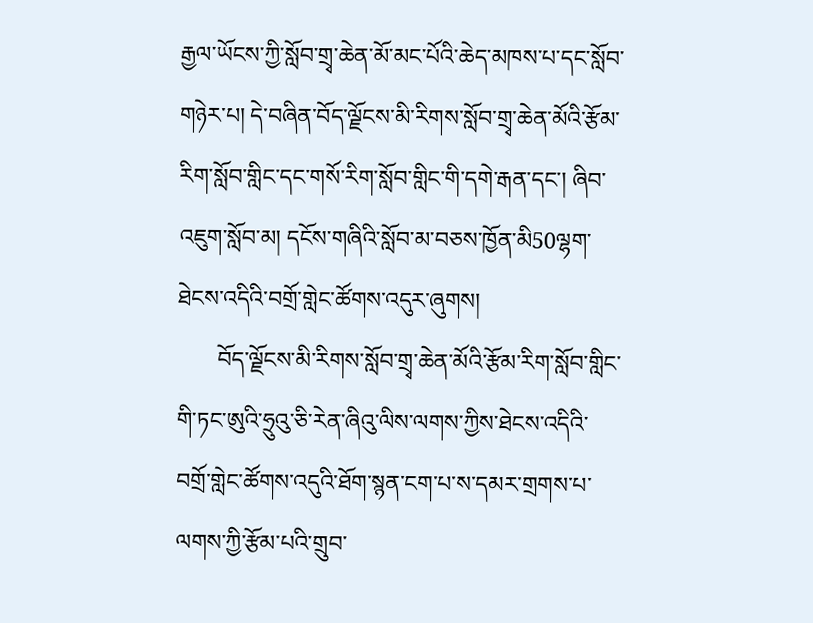རྒྱལ་ཡོངས་ཀྱི་སློབ་གྲྭ་ཆེན་མོ་མང་པོའི་ཆེད་མཁས་པ་དང་སློབ་གཉེར་པ། དེ་བཞིན་བོད་ལྗོངས་མི་རིགས་སློབ་གྲྭ་ཆེན་མོའི་རྩོམ་རིག་སློབ་གླིང་དང་གསོ་རིག་སློབ་གླིང་གི་དགེ་རྒན་དང་། ཞིབ་འཇུག་སློབ་མ། དངོས་གཞིའི་སློབ་མ་བཅས་ཁྱོན་མི50ལྷག་ཐེངས་འདིའི་བགྲོ་གླེང་ཚོགས་འདུར་ཞུགས།
       བོད་ལྗོངས་མི་རིགས་སློབ་གྲྭ་ཆེན་མོའི་རྩོམ་རིག་སློབ་གླིང་གི་ཏང་ཨུའི་ཧྲུའུ་ཅི་རེན་ཞིའུ་ལིས་ལགས་ཀྱིས་ཐེངས་འདིའི་བགྲོ་གླེང་ཚོགས་འདུའི་ཐོག་སྙན་ངག་པ་ས་དམར་གྲགས་པ་ལགས་ཀྱི་རྩོམ་པའི་གྲུབ་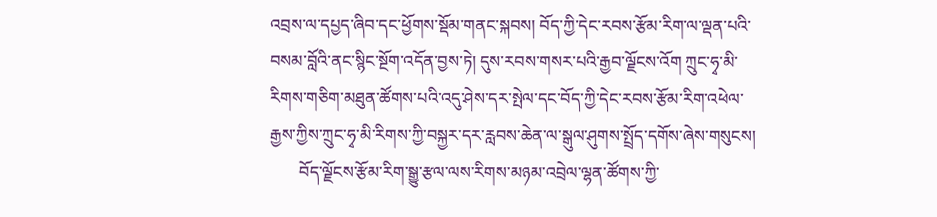འབྲས་ལ་དཔྱད་ཞིབ་དང་ཕྱོགས་སྡོམ་གནང་སྐབས། བོད་ཀྱི་དེང་རབས་རྩོམ་རིག་ལ་ལྡན་པའི་བསམ་བློའི་ནང་སྙིང་སྔོག་འདོན་བྱས་ཏེ། དུས་རབས་གསར་པའི་རྒྱབ་ལྗོངས་འོག ཀྲུང་ཧྭ་མི་རིགས་གཅིག་མཐུན་ཚོགས་པའི་འདུ་ཤེས་དར་སྤེལ་དང་བོད་ཀྱི་དེང་རབས་རྩོམ་རིག་འཕེལ་རྒྱས་ཀྱིས་ཀྲུང་ཧྭ་མི་རིགས་ཀྱི་བསྐྱར་དར་རླབས་ཆེན་ལ་སྒུལ་ཤུགས་སྤྲོད་དགོས་ཞེས་གསུངས།
       བོད་ལྗོངས་རྩོམ་རིག་སྒྱུ་རྩལ་ལས་རིགས་མཉམ་འབྲེལ་ལྷན་ཚོགས་ཀྱི་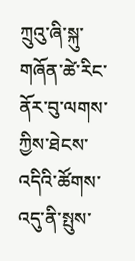ཀྲུའུ་ཞི་སྐུ་གཞོན་ཚེ་རིང་ནོར་བུ་ལགས་ཀྱིས་ཐེངས་འདིའི་ཚོགས་འདུ་ནི་སྤུས་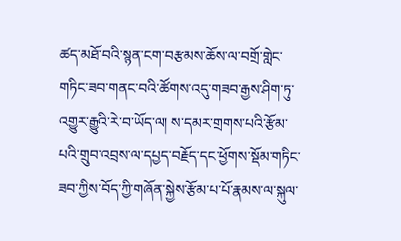ཚད་མཐོ་བའི་སྙན་ངག་བརྩམས་ཆོས་ལ་བགྲོ་གླེང་གཏིང་ཟབ་གནང་བའི་ཚོགས་འདུ་གཟབ་རྒྱས་ཤིག་ཏུ་འགྱུར་རྒྱུའི་རེ་བ་ཡོད་ལ། ས་དམར་གྲགས་པའི་རྩོམ་པའི་གྲུབ་འབྲས་ལ་དཔྱད་བརྗོད་དང་ཕྱོགས་སྡོམ་གཏིང་ཟབ་ཀྱིས་བོད་ཀྱི་གཞོན་སྐྱེས་རྩོམ་པ་པོ་རྣམས་ལ་སྐུལ་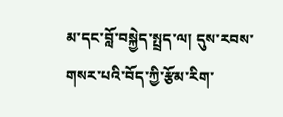མ་དང་བློ་བསྐྱེད་སྤྲད་ལ། དུས་རབས་གསར་པའི་བོད་ཀྱི་རྩོམ་རིག་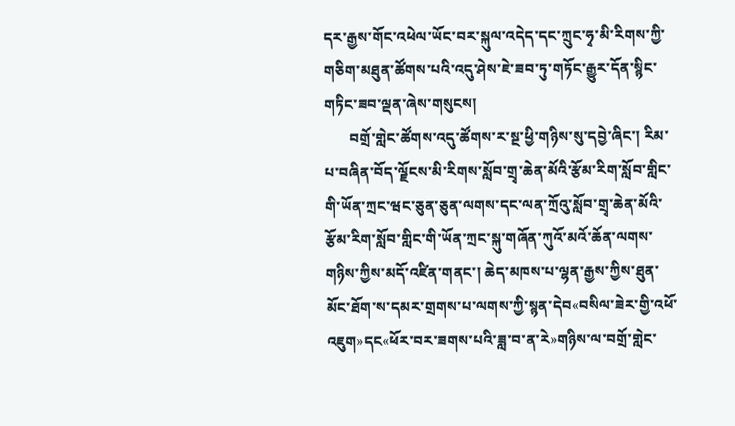དར་རྒྱས་གོང་འཕེལ་ཡོང་བར་སྐུལ་འདེད་དང་ཀྲུང་ཧྭ་མི་རིགས་ཀྱི་གཅིག་མཐུན་ཚོགས་པའི་འདུ་ཤེས་ཇེ་ཟབ་ཏུ་གཏོང་རྒྱུར་དོན་སྙིང་གཏིང་ཟབ་ལྡན་ཞེས་གསུངས།
       བགྲོ་གླེང་ཚོགས་འདུ་ཚོགས་ར་སྔ་ཕྱི་གཉིས་སུ་དབྱེ་ཞིང་། རིམ་པ་བཞིན་བོད་ལྗོངས་མི་རིགས་སློབ་གྲྭ་ཆེན་མོའི་རྩོམ་རིག་སློབ་གླིང་གི་ཡོན་ཀྲང་ཝང་ཅུན་ཅུན་ལགས་དང་ལན་ཀྲོའུ་སློབ་གྲྭ་ཆེན་མོའི་རྩོམ་རིག་སློབ་གླིང་གི་ཡོན་ཀྲང་སྐུ་གཞོན་ཀུའོ་མའོ་ཆོན་ལགས་གཉིས་ཀྱིས་མདོ་འཛིན་གནང་། ཆེད་མཁས་པ་ལྷན་རྒྱས་ཀྱིས་ཐུན་མོང་ཐོག་ས་དམར་གྲགས་པ་ལགས་ཀྱི་སྙན་དེབ«བསིལ་ཟེར་གྱི་འཕོ་འཇུག»དང«ཕོར་བར་ཟགས་པའི་ཟླ་བ་ན་རེ»གཉིས་ལ་བགྲོ་གླེང་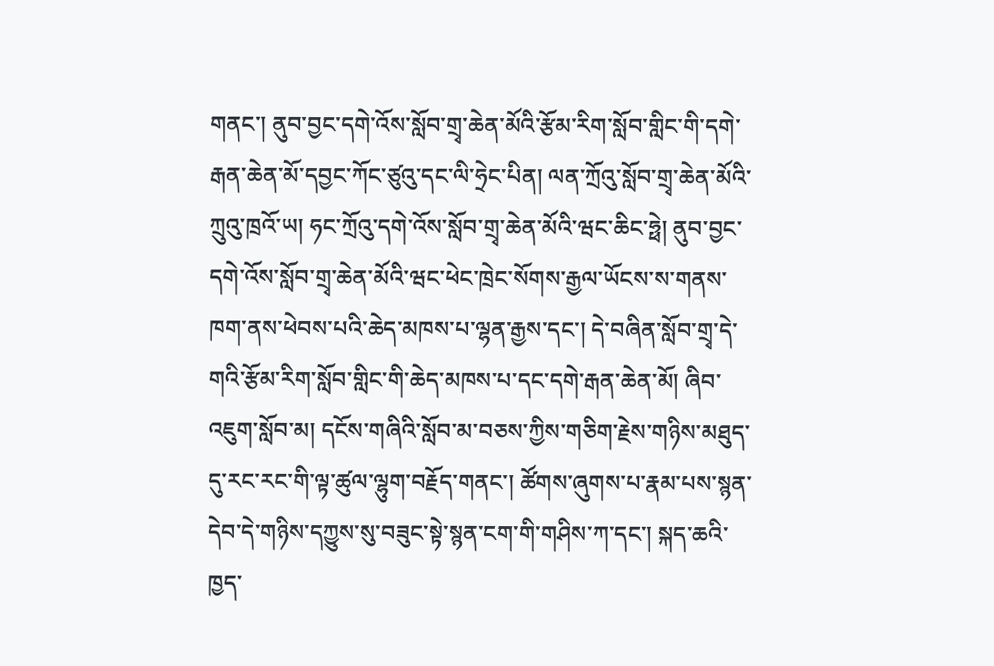གནང་། ནུབ་བྱང་དགེ་འོས་སློབ་གྲྭ་ཆེན་མོའི་རྩོམ་རིག་སློབ་གླིང་གི་དགེ་རྒན་ཆེན་མོ་དབྱང་ཀོང་ཙུའུ་དང་ལི་ཧྲེང་པིན། ལན་ཀྲོའུ་སློབ་གྲྭ་ཆེན་མོའི་ཀྲུའུ་ཁྲའོ་ཡ། ཧང་ཀྲོའུ་དགེ་འོས་སློབ་གྲྭ་ཆེན་མོའི་ཝང་ཆིང་ཧྥེ། ནུབ་བྱང་དགེ་འོས་སློབ་གྲྭ་ཆེན་མོའི་ཝང་ཕེང་ཁྲེང་སོགས་རྒྱལ་ཡོངས་ས་གནས་ཁག་ནས་ཕེབས་པའི་ཆེད་མཁས་པ་ལྷན་རྒྱས་དང་། དེ་བཞིན་སློབ་གྲྭ་དེ་གའི་རྩོམ་རིག་སློབ་གླིང་གི་ཆེད་མཁས་པ་དང་དགེ་རྒན་ཆེན་མོ། ཞིབ་འཇུག་སློབ་མ། དངོས་གཞིའི་སློབ་མ་བཅས་ཀྱིས་གཅིག་རྗེས་གཉིས་མཐུད་དུ་རང་རང་གི་ལྟ་ཚུལ་ལྷུག་བརྗོད་གནང་། ཚོགས་ཞུགས་པ་རྣམ་པས་སྙན་དེབ་དེ་གཉིས་དཀྱུས་སུ་བཟུང་སྟེ་སྙན་ངག་གི་གཤིས་ཀ་དང་། སྐད་ཆའི་ཁྱད་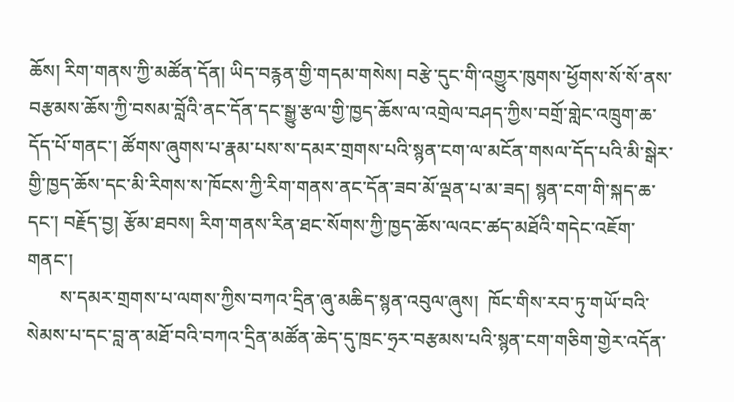ཆོས། རིག་གནས་ཀྱི་མཚོན་དོན། ཡིད་བརྙན་གྱི་གདམ་གསེས། བརྩེ་དུང་གི་འགྱུར་ཁུགས་ཕྱོགས་སོ་སོ་ནས་བརྩམས་ཆོས་ཀྱི་བསམ་བློའི་ནང་དོན་དང་སྒྱུ་རྩལ་གྱི་ཁྱད་ཆོས་ལ་འགྲེལ་བཤད་ཀྱིས་བགྲོ་གླེང་འཁྲུག་ཆ་དོད་པོ་གནང་། ཚོགས་ཞུགས་པ་རྣམ་པས་ས་དམར་གྲགས་པའི་སྙན་ངག་ལ་མངོན་གསལ་དོད་པའི་མི་སྒེར་གྱི་ཁྱད་ཆོས་དང་མི་རིགས་ས་ཁོངས་ཀྱི་རིག་གནས་ནང་དོན་ཟབ་མོ་ལྡན་པ་མ་ཟད། སྙན་ངག་གི་སྐད་ཆ་དང་། བརྗོད་བྱ། རྩོམ་ཐབས། རིག་གནས་རིན་ཐང་སོགས་ཀྱི་ཁྱད་ཆོས་ལའང་ཚད་མཐོའི་གདེང་འཇོག་གནང་།
       ས་དམར་གྲགས་པ་ལགས་ཀྱིས་བཀའ་དྲིན་ཞུ་མཆིད་སྙན་འབུལ་ཞུས།  ཁོང་གིས་རབ་ཏུ་གཡོ་བའི་སེམས་པ་དང་བླ་ན་མཐོ་བའི་བཀའ་དྲིན་མཚོན་ཆེད་དུ་ཁྲང་ཧྲར་བརྩམས་པའི་སྙན་ངག་གཅིག་གྱེར་འདོན་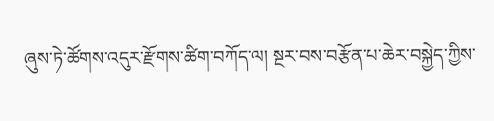ཞུས་ཏེ་ཚོགས་འདུར་རྫོགས་ཚིག་བཀོད་ལ། སྔར་བས་བརྩོན་པ་ཆེར་བསྐྱེད་ཀྱིས་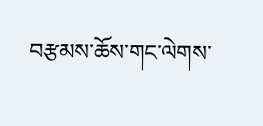བརྩམས་ཆོས་གང་ལེགས་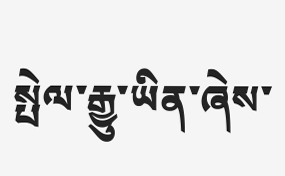སྤེལ་རྒྱུ་ཡིན་ཞེས་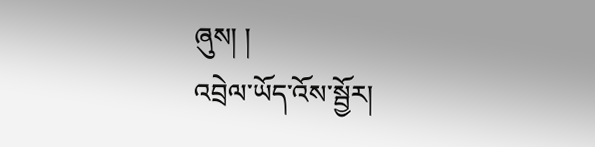ཞུས། །
འབྲེལ་ཡོད་འོས་སྦྱོར།